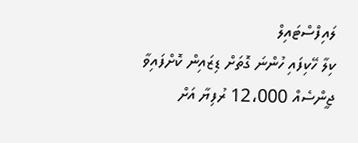ލައިފްސްޓައިލް
ކިލާ ހޭކިފައި ހުންނަ ގޮތަށް ޑިޒައިން ކޮށްފައިވާ ޖީންސެއް 12،000 ރުފިޔާ އަށް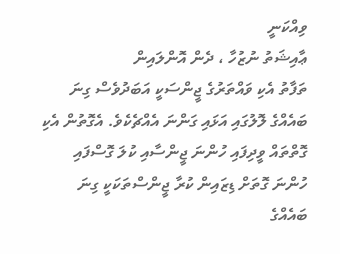ވިއްކަނީ
ޢާއިޝަތު ނުޒުހާ ، ދެން އޮންލައިން
ތަފާތު އެކި ވައްތަރުގެ ޖީންސަކީ އަބަދުވެސް ގިނަ ބައެއްގެ ލޮލުގައި އަޅައި ގަންނަ އެއްޗެކެވެ. އެގޮތުން އެކި ގޮތްތައް ވީދިފައި ހުންނަ ޖީންސާއި ކުލަ ގޮސްފައި ހުންނަ ގޮތަށް ޑިޒައިން ކުރާ ޖީންސްތަކަކީ ގިނަ ބައެއްގެ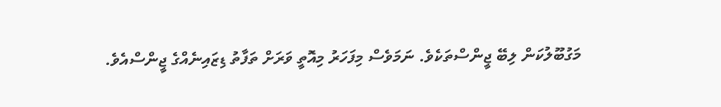މަގުބޫލުކަން ލިބޭ ޖީންސްތަކެވެ. ނަމަވެސް މިފަހަރު މިއޮތީ ވަރަށް ތަފާތު ޑިޒައިނެއްގެ ޖީންސްއެވެ.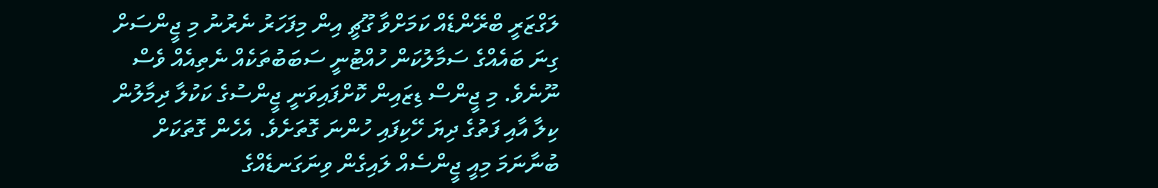ލަގްޒަރީ ބްރޭންޑެއް ކަމަށްވާ ގޫޗީ އިން މިފަހަރު ނެރުނު މި ޖީންސަށް ގިނަ ބައެއްގެ ސަމާލުކަން ހުއްޓުނީ ސަބަބުތަކެއް ނެތިއެއް ވެސް ނޫނެވެ. މި ޖީންސް ޑިޒައިން ކޮށްފައިވަނީ ޖީންސުގެ ކަކުލާ ދިމާލުން ކިލާ އާއި ފަތުގެ ދިޔަ ހޭކިފައި ހުންނަ ގޮތަށެވެ. އެހެން ގޮތަކަށް ބުނާނަމަ މިއީ ޖީންސެއް ލައިގެން ވިނަގަނޑެއްގެ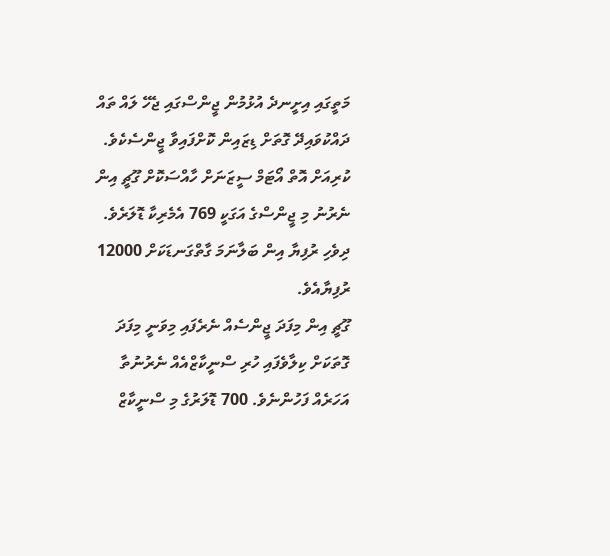މަތީގައި އިށީނދެ އުޅުމުން ޖީންސްގައި ޖެހޭ ލައް ތައް ދައްކުވައިދޭ ގޮތަށް ޑިޒައިން ކޮށްފައިވާ ޖީންސެކެވެ.
ކުރިއަށް އޮތް އޯޓަމް ސީޒަނަށް ހާއްސަކޮށް ގޫޗީ އިން ނެރުނު މި ޖީންސްގެ އަގަކީ 769 އެމެރިކާ ޑޮލަރެވެ. ދިވެހި ރުފިޔާ އިން ބަލާނަމަ ގާތްގަނޑަކަށް 12000 ރުފިޔާއެވެ.
ގޫޗީ އިން މިފަދަ ޖީންސެއް ނެރެފައި މިވަނީ މިފަދަ ގޮތަކަށް ކިލާވެފައި ހުރި ސްނީކާޒްއެއް ނެރުނުތާ އަހަރެއް ފަހުންނެވެ. 700 ޑޮލަރުގެ މި ސްނީކާޒް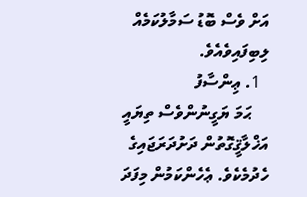އަށް ވެސް ބޮޑު ސަމާލުކަމެއް ލިބިފައިވެއެވެ.
  1. ޢިންސާފު
    ޙަމަ ޔަގީނުންވެސް ތިޔައީ އަޚްލާޤީގޮތުން ދަށުދަރަޖައިގެ ހެދުމެކެވެ. ޢެހެންކަމުން މިފަދަ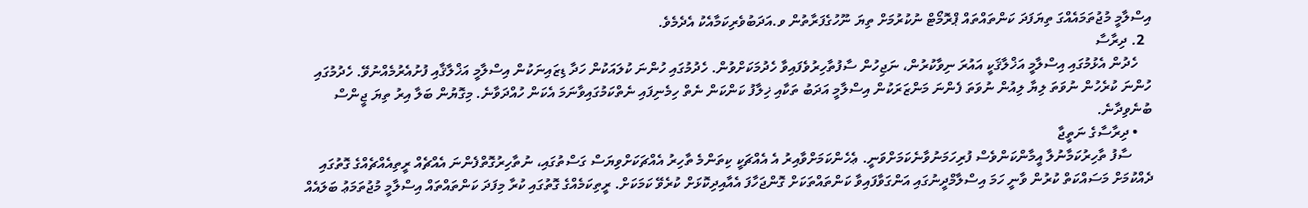އިސްލާމީ މުޖުތަމައެއްގަ ތިޔަފަދަ ކަންތައްތައް ޕްރޮމޯޓް ނުކުރުމަށް ތިޔަ ނޫހުގެފަރާތުން ވ.އަދަބުވެރިކަމާއެކު އެދެމެވެ.
  2. ދިރާސާ
    ހެދުން އެޅުމުގައި އިސްލާމީ އަޚްލާޤަކީ އައުރަ ނިވާކުރުން، ނަޖިހުން ސާފުތާހިރުވެފައިވާ ހެދުމަކަށްވުން. ހެދުމުގައި ހުންނަ ކުލައަކުން ހަދާ ޑިޒައިނަކުން އިސްލާމީ އަޚްލާޤާއި ފުށުއެރުމެއްނުވޭ. ހެދުމުގައި ހުންނަ ކުރެހުން ނުވަތަ ލިޔާ ލިއުން ނުވަތަ ފެންނަ މަންޒަރަކުން އިސްލާމީ އަދަބު ތަކާއި ޚިލާފު ކަންކަން ނެތް ހިމެނިފައި ނެތްކަމުގައިވާނަމަ އެކަން ހުއްދަވާނެ. މިގޮޔުން ބަލާ އިރު ތިޔަ ޖީންސް ބުނެވިދާނެ.
    • ދިރާސާގެ ނަތީޖާ
      ސާފު ތާހިރުކަމާނުލާ އީމާންކަންވެސް ފުރިހަމަނުވާނެކަމަށްވަނީ. ޢެހެންކަމަށްވާއިރު އެ އެއްޗަކީ ކިތަންމެ ތާހިރު އެއްޗަކަށްވިޔަސް ގަސްތުގައި، ނުތާހިރުގޮތްފެންނަ އެއްޗެއް ރީތިއެއްޗެއްގެ ގޮތުގައި ދެއްކުމަށް މަސައްކަތް ކުރުން ވާނީ ހަމަ އިސްލާމްދީނުގައި އަންގަވާފައިވާ ކަންތައްތަކަށް ގޮންޖަހާފަ އެއާއިދިކޮޅަށް ކުރެވޭ ކަމަކަށް. ރީތިކަމެއްގެ ގޮތުގައި ކުރާ މިފަދަ ކަންތައްތައް އިސްލާމީ މުޖުތަމަޢު ބަލައެއް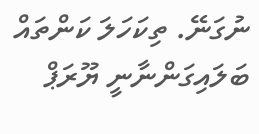ނުގަނޭ. ތިކަހަލަ ކަންތައް ބަލައިގަންނާނީ ޔޫރަޕް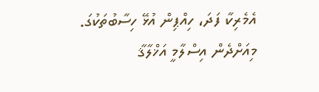އެމެރިކާ ފަދަ، ހިއްޕިން އުޅޭ ހިސާބުތަކުގަ. މިއަށްދެން އިސްލާމީ އަޚްލާޤާ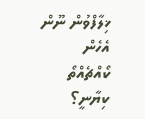ޚިލާފްވުން ނޫން އެހެން ކޯއްޗެއްތޯ ކިޔާނީ؟